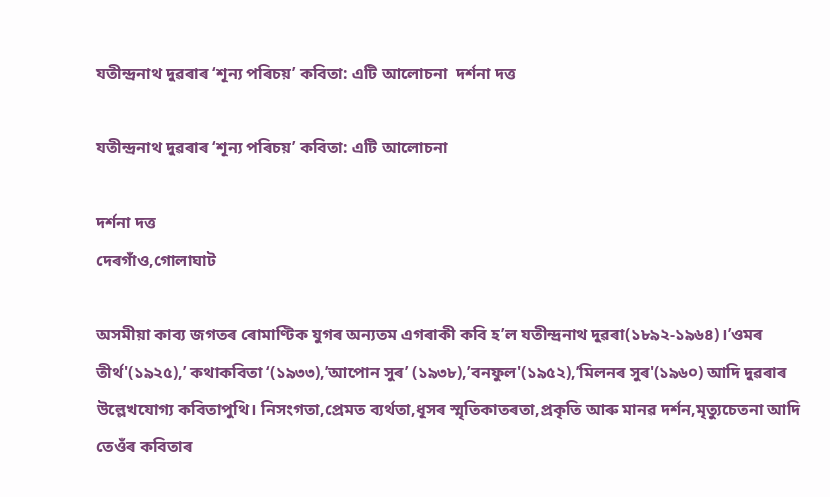যতীন্দ্ৰনাথ দুৱৰাৰ ‘শূন্য পৰিচয়’ কবিতা: এটি আলোচনা  দৰ্শনা দত্ত

যতীন্দ্ৰনাথ দুৱৰাৰ ‘শূন্য পৰিচয়’ কবিতা: এটি আলোচনা

দৰ্শনা দত্ত
দেৰগাঁও,গোলাঘাট

অসমীয়া কাব্য জগতৰ ৰোমাণ্টিক যুগৰ অন্যতম এগৰাকী কবি হ’ল যতীন্দ্ৰনাথ দুৱৰা(১৮৯২-১৯৬৪)।’ওমৰ তীৰ্থ'(১৯২৫),’ কথাকবিতা ‘(১৯৩৩),’আপোন সুৰ’ (১৯৩৮),’বনফুল'(১৯৫২),’মিলনৰ সুৰ'(১৯৬০) আদি দুৱৰাৰ উল্লেখযোগ্য কবিতাপুথি। নিসংগতা,প্ৰেমত ব্যৰ্থতা,ধূসৰ স্মৃতিকাতৰতা,প্ৰকৃতি আৰু মানৱ দৰ্শন,মৃত্যুচেতনা আদি তেওঁৰ কবিতাৰ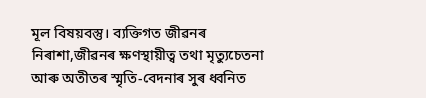মূল বিষয়বস্তু। ব্যক্তিগত জীৱনৰ নিৰাশা,জীৱনৰ ক্ষণস্থায়ীত্ব তথা মৃত্যুচেতনা আৰু অতীতৰ স্মৃতি-বেদনাৰ সুৰ ধ্বনিত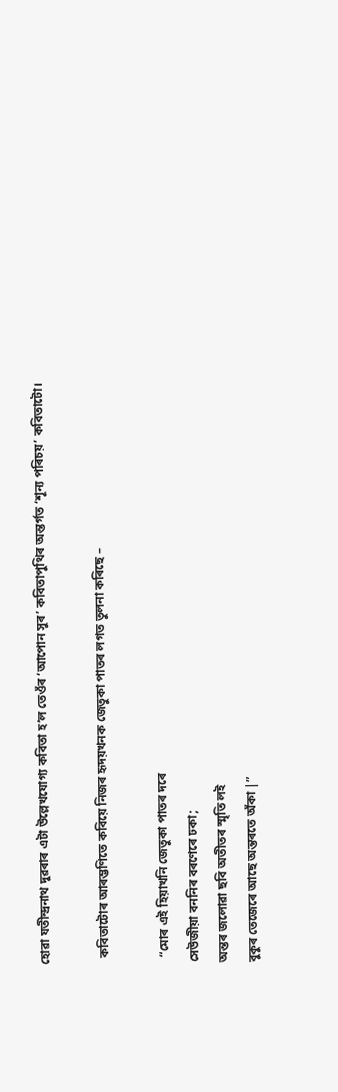হোৱা যতীন্দ্ৰনাথ দুৱৰাৰ এটা উল্লেখযোগ্য কবিতা হ’ল তেওঁৰ ‘আপোন সুৰ’ কবিতাপুথিৰ অন্তৰ্গত ‘শূন্য পৰিচয়’ কবিতাটো।

  কবিতাটোৰ আৰম্ভণিতে কবিয়ে নিজৰ হৃদয়খনক জেতুকা পাতৰ লগত তুলনা কৰিছে –

  “মোৰ এই হিয়াখনি জেতুকা পাতৰ দৰে
সেউজীয়া বননিৰ বৰণেৰে ঢকা;
অন্তৰ জলোৱা ছবি অতীতৰ স্মৃতি লই
বুকুৰ তেজেৰে আছে অন্তৰতে অঁকা |”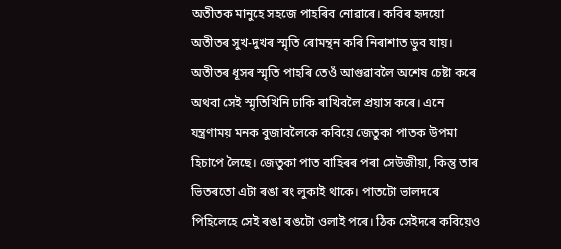অতীতক মানুহে সহজে পাহৰিব নোৱাৰে। কবিৰ হৃদয়ো অতীতৰ সুখ-দুখৰ স্মৃতি ৰোমন্থন কৰি নিৰাশাত ডুব যায়। অতীতৰ ধূসৰ স্মৃতি পাহৰি তেওঁ আগুৱাবলৈ অশেষ চেষ্টা কৰে অথবা সেই স্মৃতিখিনি ঢাকি ৰাখিবলৈ প্ৰয়াস কৰে। এনে যন্ত্ৰণাময় মনক বুজাবলৈকে কবিয়ে জেতুকা পাতক উপমা হিচাপে লৈছে। জেতুকা পাত বাহিৰৰ পৰা সেউজীয়া, কিন্তু তাৰ ভিতৰতো এটা ৰঙা ৰং লুকাই থাকে। পাতটো ভালদৰে পিহিলেহে সেই ৰঙা ৰঙটো ওলাই পৰে। ঠিক সেইদৰে কবিয়েও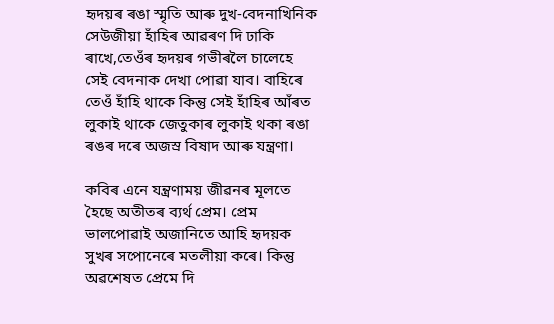হৃদয়ৰ ৰঙা স্মৃতি আৰু দুখ-বেদনাখিনিক সেউজীয়া হাঁহিৰ আৱৰণ দি ঢাকি ৰাখে,তেওঁৰ হৃদয়ৰ গভীৰলৈ চালেহে সেই বেদনাক দেখা পোৱা যাব। বাহিৰে তেওঁ হাঁহি থাকে কিন্তু সেই হাঁহিৰ আঁৰত লুকাই থাকে জেতুকাৰ লুকাই থকা ৰঙা ৰঙৰ দৰে অজস্ৰ বিষাদ আৰু যন্ত্ৰণা।

কবিৰ এনে যন্ত্ৰণাময় জীৱনৰ মূলতে হৈছে অতীতৰ ব্যৰ্থ প্ৰেম। প্ৰেম ভালপোৱাই অজানিতে আহি হৃদয়ক সুখৰ সপোনেৰে মতলীয়া কৰে। কিন্তু অৱশেষত প্ৰেমে দি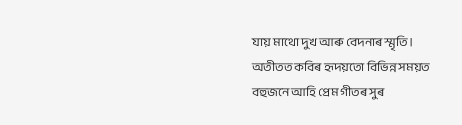যায় মাথো দুখ আৰু বেদনাৰ স্মৃতি। অতীতত কবিৰ হৃদয়তো বিভিন্ন সময়ত বহুজনে আহি প্ৰেম গীতৰ সুৰ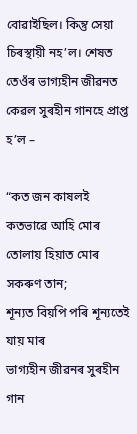বোৱাইছিল। কিন্তু সেয়া চিৰস্থায়ী নহ’ল। শেষত তেওঁৰ ভাগ্যহীন জীৱনত কেৱল সুৰহীন গানহে প্ৰাপ্ত হ’ল –

“কত জন কাষলই কতভাৱে আহি মোৰ
তোলায় হিয়াত মোৰ সকৰুণ তান;
শূন্যত বিয়পি পৰি শূন্যতেই যায় মাৰ
ভাগ্যহীন জীৱনৰ সুৰহীন গান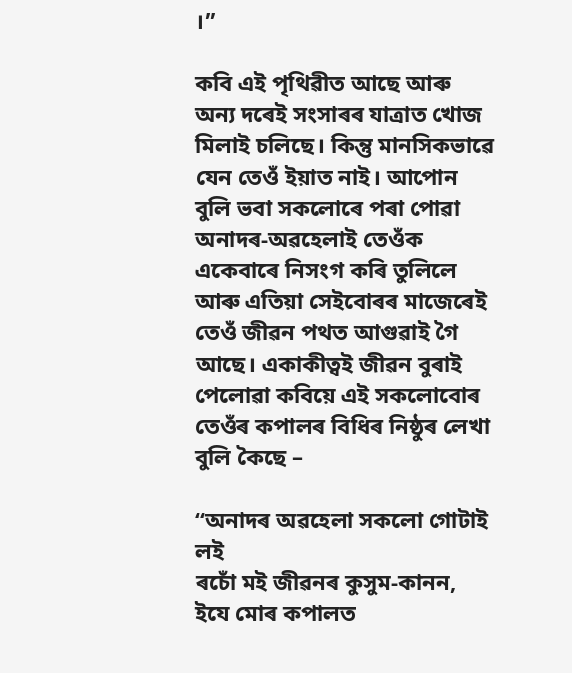।”

কবি এই পৃথিৱীত আছে আৰু অন্য দৰেই সংসাৰৰ যাত্ৰাত খোজ মিলাই চলিছে। কিন্তু মানসিকভাৱে যেন তেওঁ ইয়াত নাই। আপোন বুলি ভবা সকলোৰে পৰা পোৱা অনাদৰ-অৱহেলাই তেওঁক একেবাৰে নিসংগ কৰি তুলিলে আৰু এতিয়া সেইবোৰৰ মাজেৰেই তেওঁ জীৱন পথত আগুৱাই গৈ আছে। একাকীত্বই জীৱন বুৰাই পেলোৱা কবিয়ে এই সকলোবোৰ তেওঁৰ কপালৰ বিধিৰ নিষ্ঠুৰ লেখা বুলি কৈছে –

“অনাদৰ অৱহেলা সকলো গোটাই লই
ৰচোঁ মই জীৱনৰ কুসুম-কানন,
ইযে মোৰ কপালত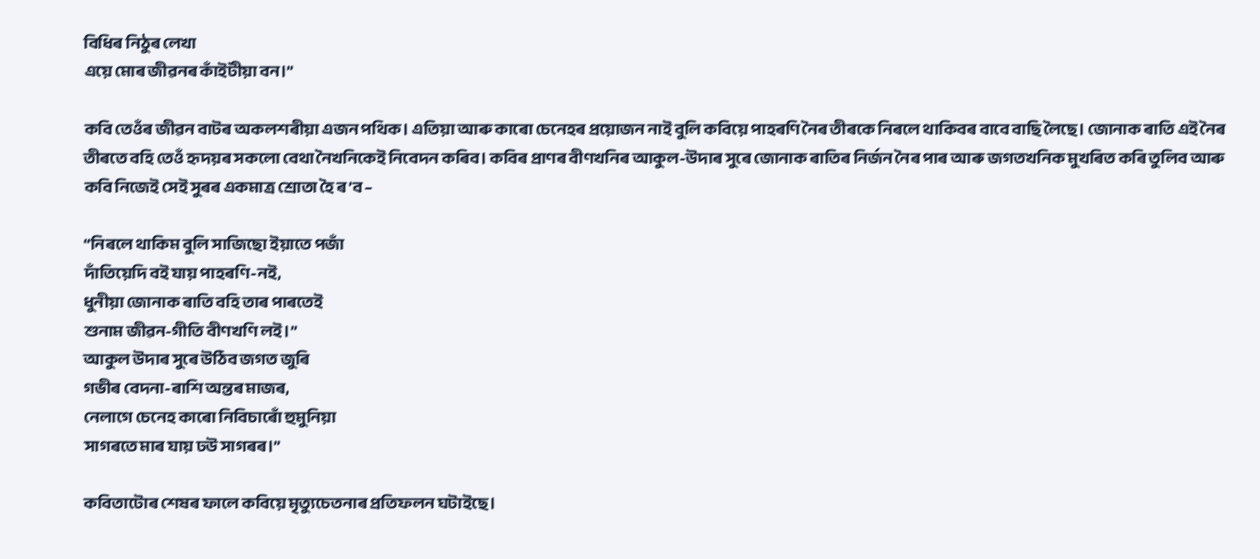বিধিৰ নিঠুৰ লেখা
এয়ে মোৰ জীৱনৰ কাঁইটীয়া বন।”

কবি তেওঁৰ জীৱন বাটৰ অকলশৰীয়া এজন পথিক। এতিয়া আৰু কাৰো চেনেহৰ প্ৰয়োজন নাই বুলি কবিয়ে পাহৰণি নৈৰ তীৰকে নিৰলে থাকিবৰ বাবে বাছি লৈছে। জোনাক ৰাতি এই নৈৰ তীৰতে বহি তেওঁ হৃদয়ৰ সকলো বেথা নৈখনিকেই নিবেদন কৰিব। কবিৰ প্ৰাণৰ বীণখনিৰ আকুল-উদাৰ সুৰে জোনাক ৰাতিৰ নিৰ্জন নৈৰ পাৰ আৰু জগতখনিক মুখৰিত কৰি তুলিব আৰু কবি নিজেই সেই সুৰৰ একমাত্ৰ শ্ৰোতা হৈ ৰ’ব –

“নিৰলে থাকিম বুলি সাজিছো ইয়াতে পজাঁ
দাঁতিয়েদি বই যায় পাহৰণি-নই,
ধুনীয়া জোনাক ৰাতি বহি তাৰ পাৰতেই
শুনাম জীৱন-গীতি বীণখণি লই।”
আকুল উদাৰ সুৰে উঠিব জগত জুৰি
গভীৰ বেদনা-ৰাশি অন্তৰ মাজৰ,
নেলাগে চেনেহ কাৰো নিবিচাৰোঁ হুমুনিয়া
সাগৰতে মাৰ যায় ঢউ সাগৰৰ।”

কবিতাটোৰ শেষৰ ফালে কবিয়ে মৃত্যুচেতনাৰ প্ৰতিফলন ঘটাইছে।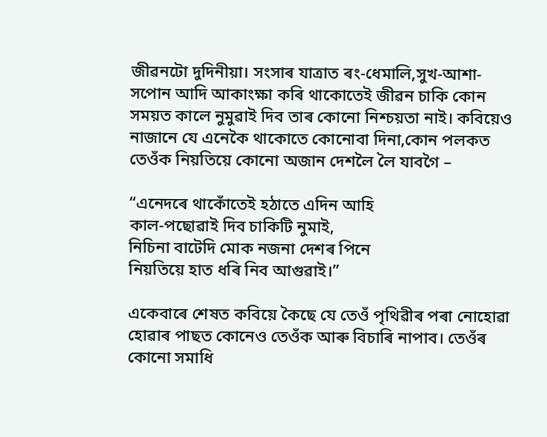জীৱনটো দুদিনীয়া। সংসাৰ যাত্ৰাত ৰং-ধেমালি,সুখ-আশা- সপোন আদি আকাংক্ষা কৰি থাকোতেই জীৱন চাকি কোন সময়ত কালে নুমুৱাই দিব তাৰ কোনো নিশ্চয়তা নাই। কবিয়েও নাজানে যে এনেকৈ থাকোতে কোনোবা দিনা,কোন পলকত তেওঁক নিয়তিয়ে কোনো অজান দেশলৈ লৈ যাবগৈ –

“এনেদৰে থাকোঁতেই হঠাতে এদিন আহি
কাল-পছোৱাই দিব চাকিটি নুমাই,
নিচিনা বাটেদি মোক নজনা দেশৰ পিনে
নিয়তিয়ে হাত ধৰি নিব আগুৱাই।”

একেবাৰে শেষত কবিয়ে কৈছে যে তেওঁ পৃথিৱীৰ পৰা নোহোৱা হোৱাৰ পাছত কোনেও তেওঁক আৰু বিচাৰি নাপাব। তেওঁৰ কোনো সমাধি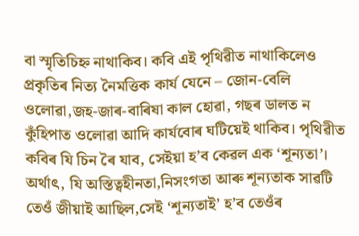বা স্মৃতিচিহ্ন নাথাকিব। কবি এই পৃথিৱীত নাথাকিলেও প্ৰকৃতিৰ নিত্য নৈমত্তিক কাৰ্য যেনে – জোন-বেলি ওলোৱা,জহ-জাৰ-বাৰিষা কাল হোৱা, গছৰ ডালত ন কুঁহিপাত ওলোৱা আদি কাৰ্যবোৰ ঘটিয়েই থাকিব। পৃথিৱীত কবিৰ যি চিন ৰৈ যাব, সেইয়া হ’ব কেৱল এক ‘শূন্যতা’। অৰ্থাৎ, যি অস্তিত্বহীনতা,নিসংগতা আৰু শূন্যতাক সাৱটি তেওঁ জীয়াই আছিল,সেই ‘শূন্যতাই’ হ’ব তেওঁৰ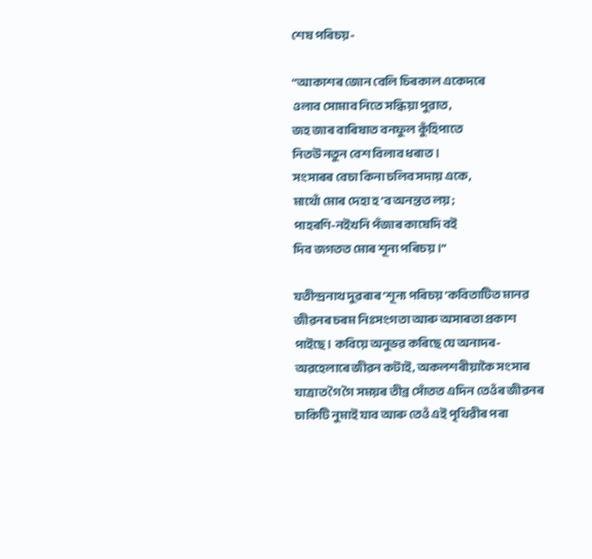শেষ পৰিচয়-

“আকাশৰ জোন বেলি চিৰকাল একেদৰে
ওলাব সোমাব নিতে সন্ধিয়া পুৱাত,
জহ জাৰ বাৰিষাত বনফুল কুঁহিপাতে
নিতউ নতুন বেশ বিলাব ধৰাত ।
সংসাৰৰ বেচা কিনা চলিব সদায় একে,
মাথোঁ মোৰ দেহা হ’ব অনন্তত লয়;
পাহৰণি-নইখনি পঁজাৰ কাষেদি বই
দিব জগতত মোৰ শূন্য পৰিচয় ।”

যতীন্দ্ৰনাথ দুৱৰাৰ ‘শূন্য পৰিচয়’কবিতাটিত মানৱ জীৱনৰ চৰম নিঃসংগতা আৰু অসাৰতা প্ৰকাশ পাইছে। কবিয়ে অনুভৱ কৰিছে যে অনাদৰ-অৱহেলাৰে জীৱন কটাই, অকলশৰীয়াকৈ সংসাৰ যাত্ৰাত গৈ গৈ সময়ৰ তীব্ৰ সোঁতত এদিন তেওঁৰ জীৱনৰ চাকিটি নুমাই যাব আৰু তেওঁ এই পৃথিৱীৰ পৰা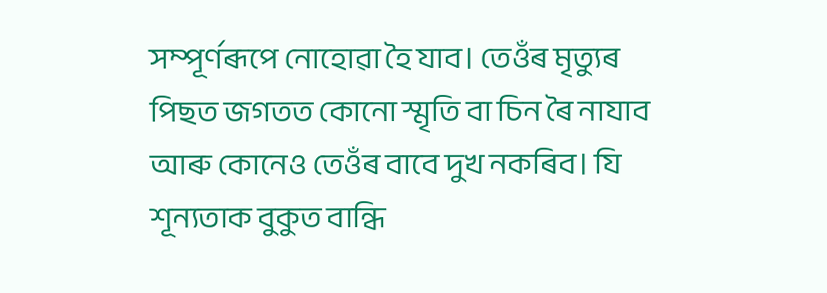সম্পূৰ্ণৰূপে নোহোৱা হৈ যাব। তেওঁৰ মৃত্যুৰ পিছত জগতত কোনো স্মৃতি বা চিন ৰৈ নাযাব আৰু কোনেও তেওঁৰ বাবে দুখ নকৰিব। যি শূন্যতাক বুকুত বান্ধি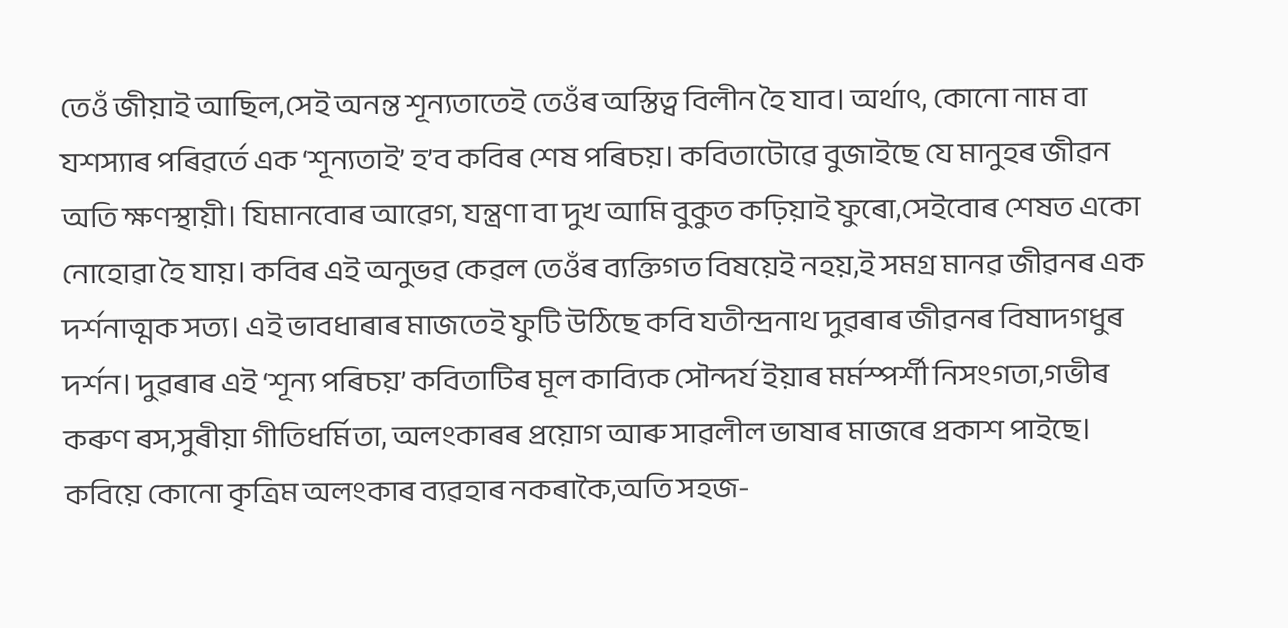তেওঁ জীয়াই আছিল,সেই অনন্ত শূন্যতাতেই তেওঁৰ অস্তিত্ব বিলীন হৈ যাব। অৰ্থাৎ, কোনো নাম বা যশস্যাৰ পৰিৱৰ্তে এক ‘শূন্যতাই’ হ’ব কবিৰ শেষ পৰিচয়। কবিতাটোৱে বুজাইছে যে মানুহৰ জীৱন অতি ক্ষণস্থায়ী। যিমানবোৰ আৱেগ, যন্ত্ৰণা বা দুখ আমি বুকুত কঢ়িয়াই ফুৰো,সেইবোৰ শেষত একো নোহোৱা হৈ যায়। কবিৰ এই অনুভৱ কেৱল তেওঁৰ ব্যক্তিগত বিষয়েই নহয়,ই সমগ্ৰ মানৱ জীৱনৰ এক দৰ্শনাত্মক সত্য। এই ভাবধাৰাৰ মাজতেই ফুটি উঠিছে কবি যতীন্দ্ৰনাথ দুৱৰাৰ জীৱনৰ বিষাদগধুৰ দৰ্শন। দুৱৰাৰ এই ‘শূন্য পৰিচয়’ কবিতাটিৰ মূল কাব্যিক সৌন্দৰ্য ইয়াৰ মৰ্মস্পৰ্শী নিসংগতা,গভীৰ কৰুণ ৰস,সুৰীয়া গীতিধৰ্মিতা, অলংকাৰৰ প্ৰয়োগ আৰু সাৱলীল ভাষাৰ মাজৰে প্ৰকাশ পাইছে। কবিয়ে কোনো কৃত্ৰিম অলংকাৰ ব্যৱহাৰ নকৰাকৈ,অতি সহজ-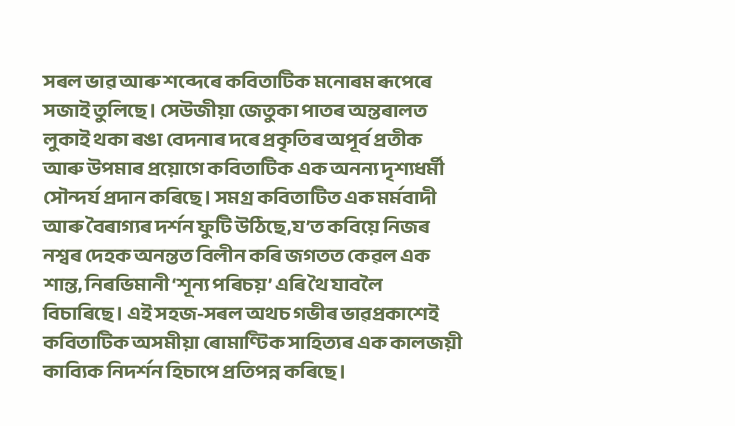সৰল ভাৱ আৰু শব্দেৰে কবিতাটিক মনোৰম ৰূপেৰে সজাই তুলিছে। সেউজীয়া জেতুকা পাতৰ অন্তৰালত লুকাই থকা ৰঙা বেদনাৰ দৰে প্ৰকৃতিৰ অপূৰ্ব প্ৰতীক আৰু উপমাৰ প্ৰয়োগে কবিতাটিক এক অনন্য দৃশ্যধৰ্মী সৌন্দৰ্য প্ৰদান কৰিছে। সমগ্ৰ কবিতাটিত এক মৰ্মবাদী আৰু বৈৰাগ্যৰ দৰ্শন ফুটি উঠিছে,য’ত কবিয়ে নিজৰ নশ্বৰ দেহক অনন্তত বিলীন কৰি জগতত কেৱল এক শান্ত, নিৰভিমানী ‘শূন্য পৰিচয়’ এৰি থৈ যাবলৈ বিচাৰিছে। এই সহজ-সৰল অথচ গভীৰ ভাৱপ্ৰকাশেই কবিতাটিক অসমীয়া ৰোমাণ্টিক সাহিত্যৰ এক কালজয়ী কাব্যিক নিদৰ্শন হিচাপে প্ৰতিপন্ন কৰিছে।